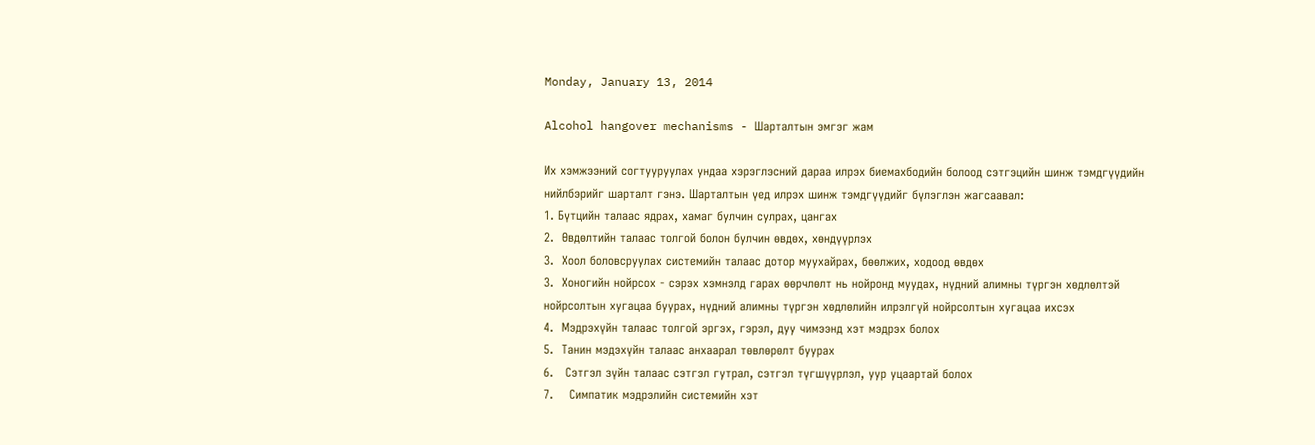Monday, January 13, 2014

Alcohol hangover mechanisms - Шарталтын эмгэг жам

Их хэмжээний согтууруулах ундаа хэрэглэсний дараа илрэх биемахбодийн болоод сэтгэцийн шинж тэмдгүүдийн нийлбэрийг шарталт гэнэ. Шарталтын үед илрэх шинж тэмдгүүдийг бүлэглэн жагсаавал:
1. Бүтцийн талаас ядрах, хамаг булчин сулрах, цангах
2.  Өвдөлтийн талаас толгой болон булчин өвдөх, хөндүүрлэх
3.  Хоол боловсруулах системийн талаас дотор муухайрах, бөөлжих, ходоод өвдөх
3.  Хоногийн нойрсох - сэрэх хэмнэлд гарах өөрчлөлт нь нойронд муудах, нүдний алимны түргэн хөдлөлтэй нойрсолтын хугацаа буурах, нүдний алимны түргэн хөдлөлийн илрэлгүй нойрсолтын хугацаа ихсэх
4.  Мэдрэхүйн талаас толгой эргэх, гэрэл, дуу чимээнд хэт мэдрэх болох
5.  Танин мэдэхүйн талаас анхаарал төвлөрөлт буурах
6.   Сэтгэл зүйн талаас сэтгэл гутрал, сэтгэл түгшүүрлэл, уур уцаартай болох
7.    Симпатик мэдрэлийн системийн хэт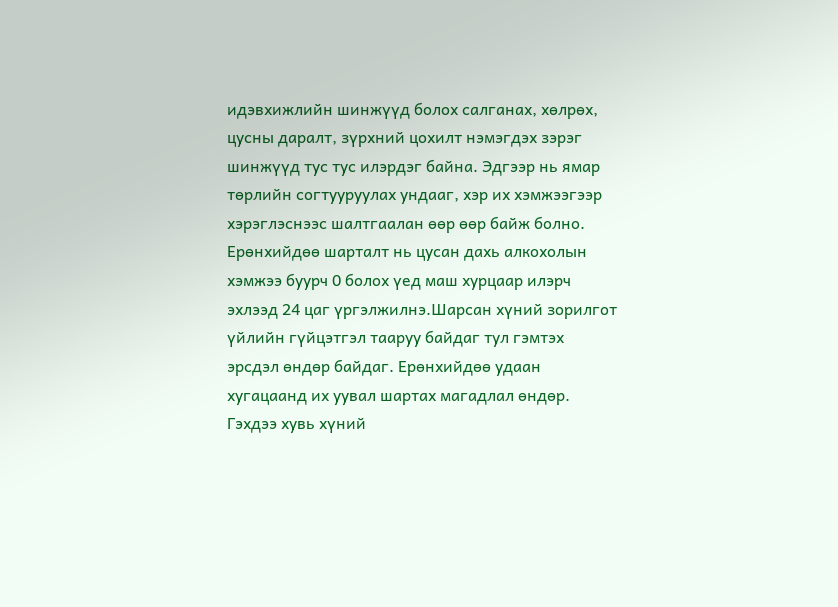идэвхижлийн шинжүүд болох салганах, хөлрөх, цусны даралт, зүрхний цохилт нэмэгдэх зэрэг шинжүүд тус тус илэрдэг байна. Эдгээр нь ямар төрлийн согтууруулах ундааг, хэр их хэмжээгээр хэрэглэснээс шалтгаалан өөр өөр байж болно. Ерөнхийдөө шарталт нь цусан дахь алкохолын хэмжээ буурч 0 болох үед маш хурцаар илэрч эхлээд 24 цаг үргэлжилнэ.Шарсан хүний зорилгот үйлийн гүйцэтгэл тааруу байдаг тул гэмтэх эрсдэл өндөр байдаг. Ерөнхийдөө удаан хугацаанд их уувал шартах магадлал өндөр. Гэхдээ хувь хүний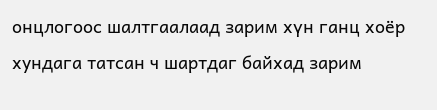онцлогоос шалтгаалаад зарим хүн ганц хоёр хундага татсан ч шартдаг байхад зарим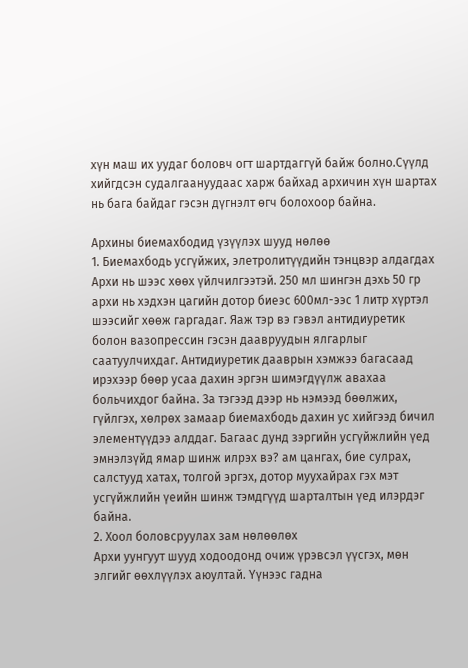хүн маш их уудаг боловч огт шартдаггүй байж болно.Сүүлд хийгдсэн судалгаануудаас харж байхад архичин хүн шартах нь бага байдаг гэсэн дүгнэлт өгч болохоор байна.

Архины биемахбодид үзүүлэх шууд нөлөө
1. Биемахбодь усгүйжих, элетролитүүдийн тэнцвэр алдагдах
Архи нь шээс хөөх үйлчилгээтэй. 250 мл шингэн дэхь 50 гр архи нь хэдхэн цагийн дотор биеэс 600мл-ээс 1 литр хүртэл шээсийг хөөж гаргадаг. Яаж тэр вэ гэвэл антидиуретик болон вазопрессин гэсэн даавруудын ялгарлыг саатуулчихдаг. Антидиуретик дааврын хэмжээ багасаад ирэхээр бөөр усаа дахин эргэн шимэгдүүлж авахаа больчихдог байна. За тэгээд дээр нь нэмээд бөөлжих, гүйлгэх, хөлрөх замаар биемахбодь дахин ус хийгээд бичил элементүүдээ алддаг. Багаас дунд зэргийн усгүйжлийн үед эмнэлзүйд ямар шинж илрэх вэ? ам цангах, бие сулрах, салстууд хатах, толгой эргэх, дотор муухайрах гэх мэт усгүйжлийн үеийн шинж тэмдгүүд шарталтын үед илэрдэг байна.
2. Хоол боловсруулах зам нөлөөлөх
Архи уунгуут шууд ходоодонд очиж үрэвсэл үүсгэх, мөн элгийг өөхлүүлэх аюултай. Үүнээс гадна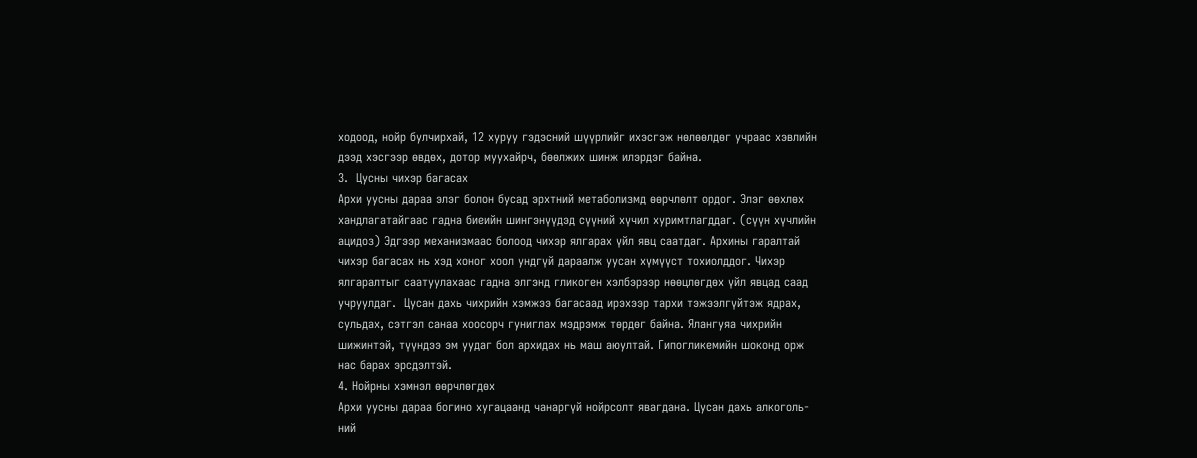ходоод, нойр булчирхай, 12 хуруу гэдэсний шүүрлийг ихэсгэж нөлөөлдөг учраас хэвлийн дээд хэсгээр өвдөх, дотор муухайрч, бөөлжих шинж илэрдэг байна.
3.  Цусны чихэр багасах
Архи уусны дараа элэг болон бусад эрхтний метаболизмд өөрчлөлт ордог. Элэг өөхлөх хандлагатайгаас гадна биеийн шингэнүүдэд сүүний хүчил хуримтлагддаг. (сүүн хүчлийн ацидоз) Эдгээр механизмаас болоод чихэр ялгарах үйл явц саатдаг. Архины гаралтай чихэр багасах нь хэд хоног хоол ундгүй дараалж уусан хүмүүст тохиолддог. Чихэр ялгаралтыг саатуулахаас гадна элгэнд гликоген хэлбэрээр нөөцлөгдөх үйл явцад саад учруулдаг.  Цусан дахь чихрийн хэмжээ багасаад ирэхээр тархи тэжээлгүйтэж ядрах, сульдах, сэтгэл санаа хоосорч гуниглах мэдрэмж төрдөг байна. Ялангуяа чихрийн шижинтэй, түүндээ эм уудаг бол архидах нь маш аюултай. Гипогликемийн шоконд орж нас барах эрсдэлтэй.
4. Нойрны хэмнэл өөрчлөгдөх
Архи уусны дараа богино хугацаанд чанаргүй нойрсолт явагдана. Цусан дахь алкоголь-ний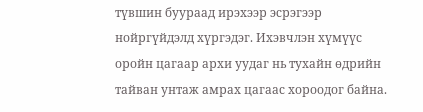түвшин буураад ирэхээр эсрэгээр нойргүйдэлд хүргэдэг. Ихэвчлэн хүмүүс оройн цагаар архи уудаг нь тухайн өдрийн тайван унтаж амрах цагаас хороодог байна.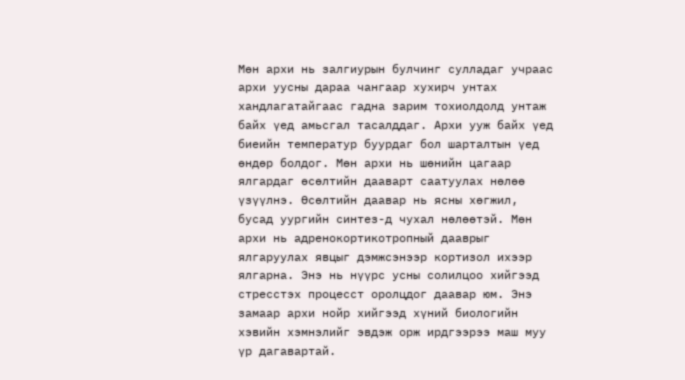Мөн архи нь залгиурын булчинг сулладаг учраас архи уусны дараа чангаар хухирч унтах хандлагатайгаас гадна зарим тохиолдолд унтаж байх үед амьсгал тасалддаг. Архи ууж байх үед биеийн температур буурдаг бол шарталтын үед өндөр болдог. Мөн архи нь шөнийн цагаар ялгардаг өсөлтийн дааварт саатуулах нөлөө үзүүлнэ. Өсөлтийн даавар нь ясны хөгжил, бусад уургийн синтез-д чухал нөлөөтэй. Мөн архи нь адренокортикотропный дааврыг ялгаруулах явцыг дэмжсэнээр кортизол ихээр ялгарна. Энэ нь нүүрс усны солилцоо хийгээд стресстэх процесст оролцдог даавар юм. Энэ замаар архи нойр хийгээд хүний биологийн хэвийн хэмнэлийг эвдэж орж ирдгээрээ маш муу үр дагавартай.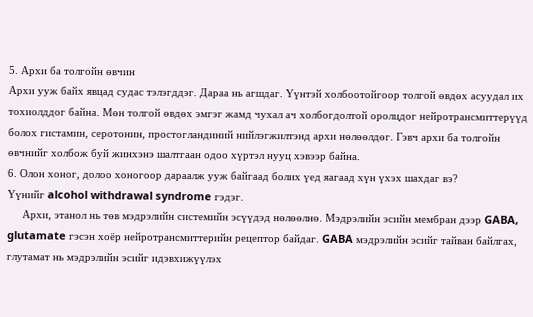5. Архи ба толгойн өвчин
Архи ууж байх явцад судас тэлэгддэг. Дараа нь агшдаг. Үүнтэй холбоотойгоор толгой өвдөх асуудал их тохиолддог байна. Мөн толгой өвдөх эмгэг жамд чухал ач холбогдолтой оролцдог нейротрансмиттерүүд болох гистамин, серотонин, простогландиний нийлэгжилтэнд архи нөлөөлдөг. Гэвч архи ба толгойн өвчнийг холбож буй жинхэнэ шалтгаан одоо хүртэл нууц хэвээр байна.
6. Олон хоног, долоо хоногоор дараалж ууж байгаад болих үед яагаад хүн үхэх шахдаг вэ?
Үүнийг alcohol withdrawal syndrome гэдэг.
     Архи, этанол нь төв мэдрэлийн системийн эсүүдэд нөлөөлнө. Мэдрэлийн эсийн мембран дээр GABA, glutamate гэсэн хоёр нейротрансмиттерийн рецептор байдаг. GABA мэдрэлийн эсийг тайван байлгах, глутамат нь мэдрэлийн эсийг идэвхижүүлэх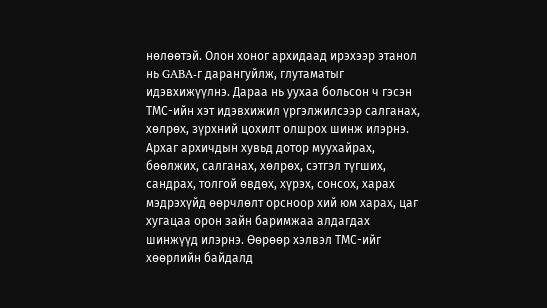нөлөөтэй. Олон хоног архидаад ирэхээр этанол нь GABA-г дарангуйлж, глутаматыг идэвхижүүлнэ. Дараа нь уухаа больсон ч гэсэн ТМС-ийн хэт идэвхижил үргэлжилсээр салганах, хөлрөх, зүрхний цохилт олшрох шинж илэрнэ. Архаг архичдын хувьд дотор муухайрах, бөөлжих, салганах, хөлрөх, сэтгэл түгших, сандрах, толгой өвдөх, хүрэх, сонсох, харах мэдрэхүйд өөрчлөлт орсноор хий юм харах, цаг хугацаа орон зайн баримжаа алдагдах шинжүүд илэрнэ. Өөрөөр хэлвэл ТМС-ийг хөөрлийн байдалд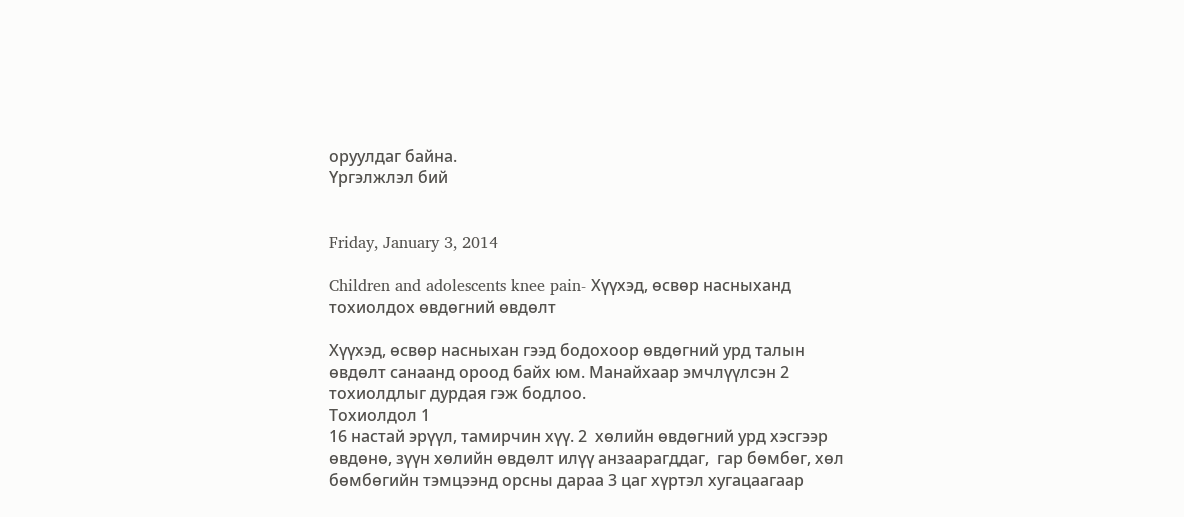оруулдаг байна.
Үргэлжлэл бий


Friday, January 3, 2014

Children and adolescents knee pain- Хүүхэд, өсвөр насныханд тохиолдох өвдөгний өвдөлт

Хүүхэд, өсвөр насныхан гээд бодохоор өвдөгний урд талын өвдөлт санаанд ороод байх юм. Манайхаар эмчлүүлсэн 2 тохиолдлыг дурдая гэж бодлоо.
Тохиолдол 1
16 настай эрүүл, тамирчин хүү. 2  хөлийн өвдөгний урд хэсгээр өвдөнө, зүүн хөлийн өвдөлт илүү анзаарагддаг,  гар бөмбөг, хөл бөмбөгийн тэмцээнд орсны дараа 3 цаг хүртэл хугацаагаар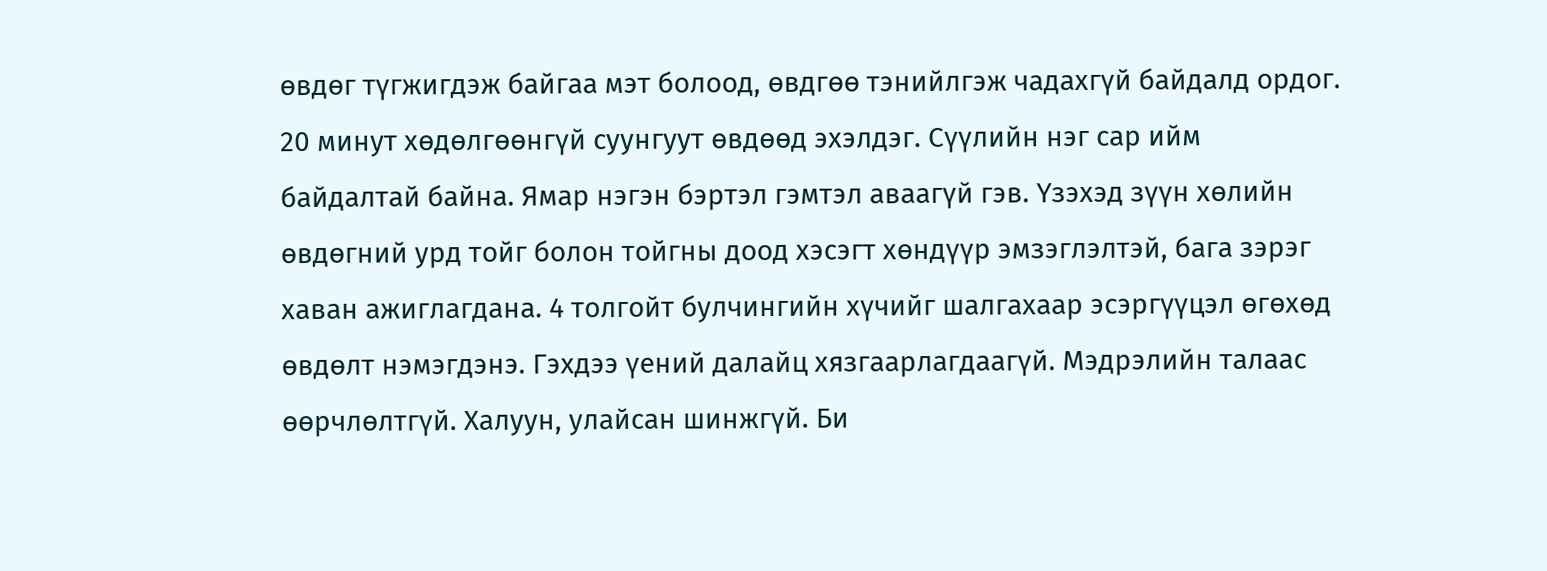өвдөг түгжигдэж байгаа мэт болоод, өвдгөө тэнийлгэж чадахгүй байдалд ордог. 20 минут хөдөлгөөнгүй суунгуут өвдөөд эхэлдэг. Сүүлийн нэг сар ийм байдалтай байна. Ямар нэгэн бэртэл гэмтэл аваагүй гэв. Үзэхэд зүүн хөлийн өвдөгний урд тойг болон тойгны доод хэсэгт хөндүүр эмзэглэлтэй, бага зэрэг хаван ажиглагдана. 4 толгойт булчингийн хүчийг шалгахаар эсэргүүцэл өгөхөд өвдөлт нэмэгдэнэ. Гэхдээ үений далайц хязгаарлагдаагүй. Мэдрэлийн талаас өөрчлөлтгүй. Халуун, улайсан шинжгүй. Би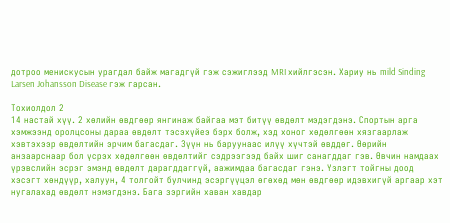дотроо менискусын урагдал байж магадгүй гэж сэжиглээд MRI хийлгэсэн. Хариу нь mild Sinding Larsen Johansson Disease гэж гарсан.

Тохиолдол 2
14 настай хүү. 2 хөлийн өвдгөөр янгинаж байгаа мэт битүү өвдөлт мэдэгдэнэ. Спортын арга хэмжээнд оролцсоны дараа өвдөлт тэсэхүйеэ бэрх болж, хэд хоног хөдөлгөөн хязгаарлаж хэвтэхээр өвдөлтийн эрчим багасдаг. Зүүн нь баруунаас илүү хүчтэй өвддөг. Өөрийн анзаарснаар бол үсрэх хөдөлгөөн өвдөлтийг сэдрээгээд байх шиг санагддаг гэв. Өвчин намдаах үрэвслийн эсрэг эмэнд өвдөлт дарагддаггүй, аажимдаа багасдаг гэнэ. Үзлэгт тойгны доод хэсэгт хөндүүр, халуун, 4 толгойт булчинд эсэргүүцэл өгөхөд мөн өвдгөөр идэвхигүй аргаар хэт нугалахад өвдөлт нэмэгдэнэ. Бага зэргийн хаван хавдар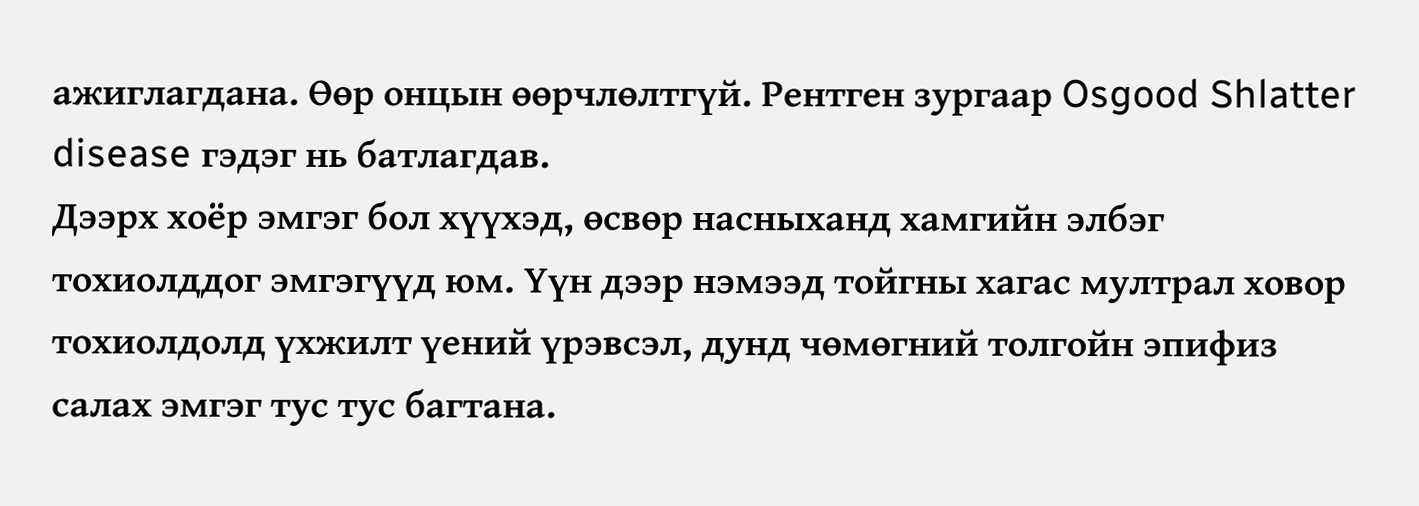ажиглагдана. Өөр онцын өөрчлөлтгүй. Рентген зургаар Osgood Shlatter disease гэдэг нь батлагдав.
Дээрх хоёр эмгэг бол хүүхэд, өсвөр насныханд хамгийн элбэг тохиолддог эмгэгүүд юм. Үүн дээр нэмээд тойгны хагас мултрал ховор тохиолдолд үхжилт үений үрэвсэл, дунд чөмөгний толгойн эпифиз салах эмгэг тус тус багтана.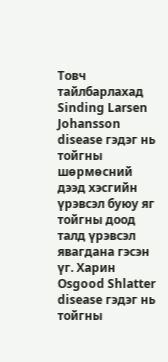Товч тайлбарлахад Sinding Larsen Johansson disease гэдэг нь тойгны шөрмөсний дээд хэсгийн үрэвсэл буюу яг тойгны доод талд үрэвсэл явагдана гэсэн үг. Харин Osgood Shlatter disease гэдэг нь тойгны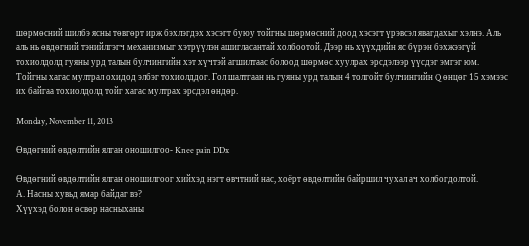шөрмөсний шилбэ ясны төвгөрт ирж бэхлэгдэх хэсэгт буюу тойгны шөрмөсний доод хэсэгт үрэвсэл явагдахыг хэлнэ. Аль аль нь өвдөгний тэнийлгэгч механизмыг хэтрүүлэн ашигласантай холбоотой. Дээр нь хүүхдийн яс бүрэн бэхжээгүй тохиолдолд гуяны урд талын булчингийн хэт хүчтэй агшилтаас болоод шөрмөс хуулрах эрсдэлээр үүсдэг эмгэг юм.
Тойгны хагас мултрал охидод элбэг тохиолддог. Гол шалтгаан нь гуяны урд талын 4 толгойт булчингийн Q өнцөг 15 хэмээс их байгаа тохиолдолд тойг хагас мултрах эрсдэл өндөр.

Monday, November 11, 2013

Өвдөгний өвдөлтийн ялган оношилгоо- Knee pain DDx

Өвдөгний өвдөлтийн ялган оношилгоог хийхэд нэгт өвчтний нас, хоёрт өвдөлтийн байршил чухал ач холбогдолтой.
А. Насны хувьд ямар байдаг вэ?
Хүүхэд болон өсвөр насныханы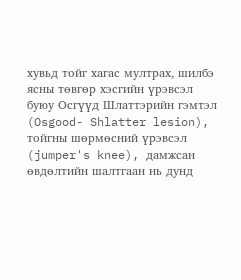хувьд тойг хагас мултрах, шилбэ ясны төвгөр хэсгийн үрэвсэл буюу Осгүүд Шлаттэрийн гэмтэл (Osgood- Shlatter lesion), тойгны шөрмөсний үрэвсэл (jumper's knee), дамжсан өвдөлтийн шалтгаан нь дунд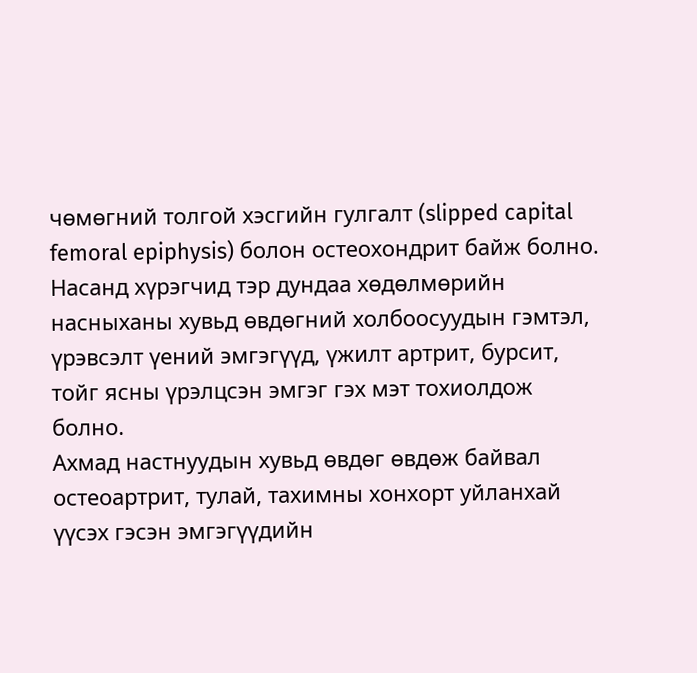чөмөгний толгой хэсгийн гулгалт (slipped capital femoral epiphysis) болон остеохондрит байж болно.
Насанд хүрэгчид тэр дундаа хөдөлмөрийн насныханы хувьд өвдөгний холбоосуудын гэмтэл, үрэвсэлт үений эмгэгүүд, үжилт артрит, бурсит, тойг ясны үрэлцсэн эмгэг гэх мэт тохиолдож болно.
Ахмад настнуудын хувьд өвдөг өвдөж байвал  остеоартрит, тулай, тахимны хонхорт уйланхай үүсэх гэсэн эмгэгүүдийн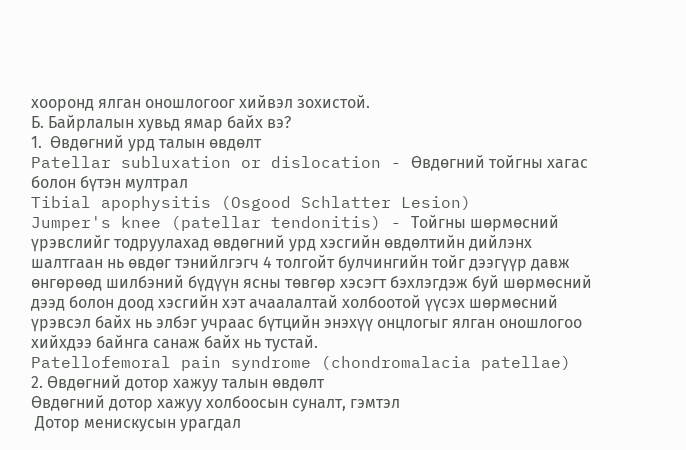хооронд ялган оношлогоог хийвэл зохистой.
Б. Байрлалын хувьд ямар байх вэ?
1.  Өвдөгний урд талын өвдөлт
Patellar subluxation or dislocation - Өвдөгний тойгны хагас болон бүтэн мултрал
Tibial apophysitis (Osgood Schlatter Lesion)
Jumper's knee (patellar tendonitis) - Тойгны шөрмөсний үрэвслийг тодруулахад өвдөгний урд хэсгийн өвдөлтийн дийлэнх шалтгаан нь өвдөг тэнийлгэгч 4 толгойт булчингийн тойг дээгүүр давж өнгөрөөд шилбэний бүдүүн ясны төвгөр хэсэгт бэхлэгдэж буй шөрмөсний дээд болон доод хэсгийн хэт ачаалалтай холбоотой үүсэх шөрмөсний үрэвсэл байх нь элбэг учраас бүтцийн энэхүү онцлогыг ялган оношлогоо хийхдээ байнга санаж байх нь тустай.
Patellofemoral pain syndrome (chondromalacia patellae)
2. Өвдөгний дотор хажуу талын өвдөлт
Өвдөгний дотор хажуу холбоосын суналт, гэмтэл
 Дотор менискусын урагдал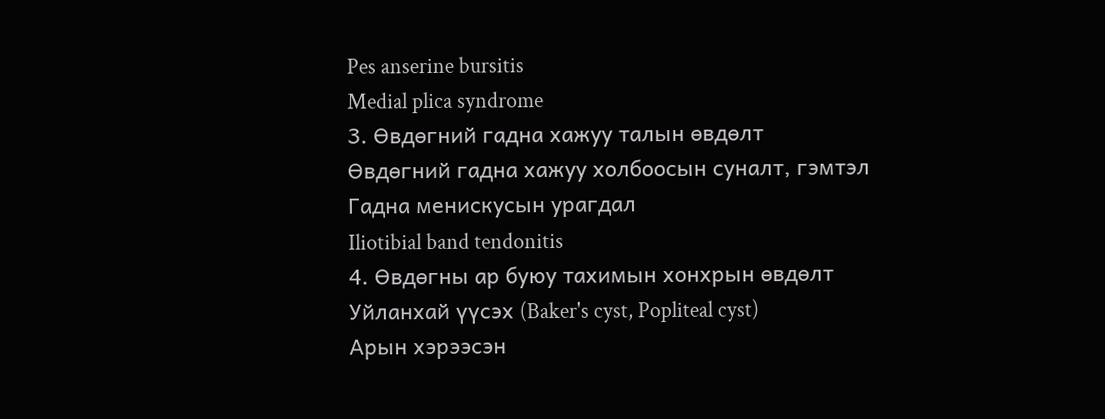Pes anserine bursitis
Medial plica syndrome
3. Өвдөгний гадна хажуу талын өвдөлт
Өвдөгний гадна хажуу холбоосын суналт, гэмтэл
Гадна менискусын урагдал
Iliotibial band tendonitis
4. Өвдөгны ар буюу тахимын хонхрын өвдөлт
Уйланхай үүсэх (Baker's cyst, Popliteal cyst)
Арын хэрээсэн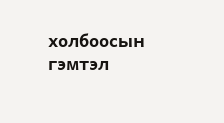холбоосын гэмтэл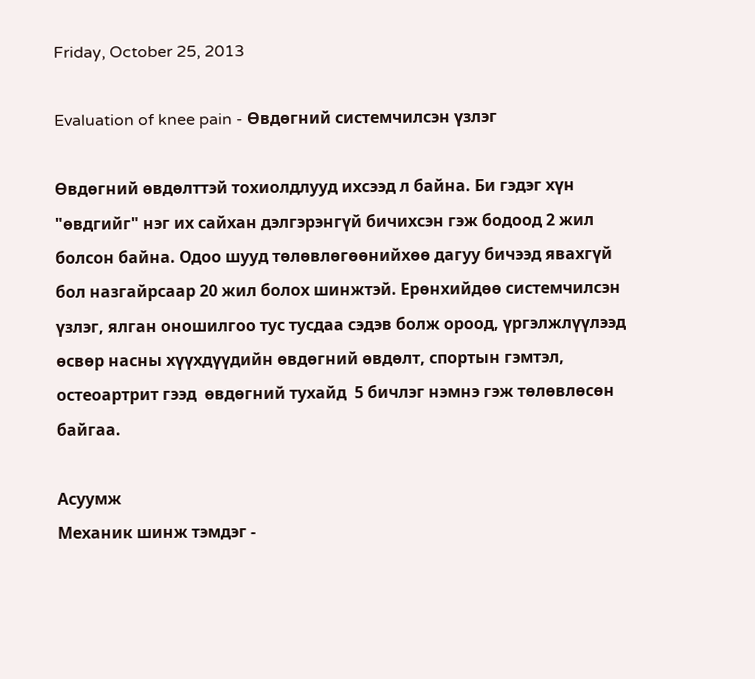Friday, October 25, 2013

Evaluation of knee pain - Өвдөгний системчилсэн үзлэг

Өвдөгний өвдөлттэй тохиолдлууд ихсээд л байна. Би гэдэг хүн "өвдгийг" нэг их сайхан дэлгэрэнгүй бичихсэн гэж бодоод 2 жил болсон байна. Одоо шууд төлөвлөгөөнийхөө дагуу бичээд явахгүй бол назгайрсаар 20 жил болох шинжтэй. Ерөнхийдөө системчилсэн үзлэг, ялган оношилгоо тус тусдаа сэдэв болж ороод, үргэлжлүүлээд өсвөр насны хүүхдүүдийн өвдөгний өвдөлт, спортын гэмтэл, остеоартрит гээд  өвдөгний тухайд  5 бичлэг нэмнэ гэж төлөвлөсөн байгаа.

Асуумж
Механик шинж тэмдэг -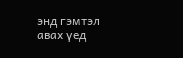энд гэмтэл авах үед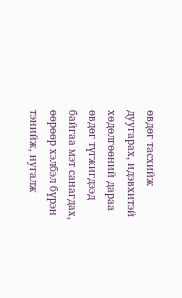өвдөг тасхийж дуугарах, идэвхитэй хөдөлгөөний дараа өвдөг түгжигдээд байгаа мэт санагдах, өөрөөр хэлбэл бүрэн тэнийж, нугалж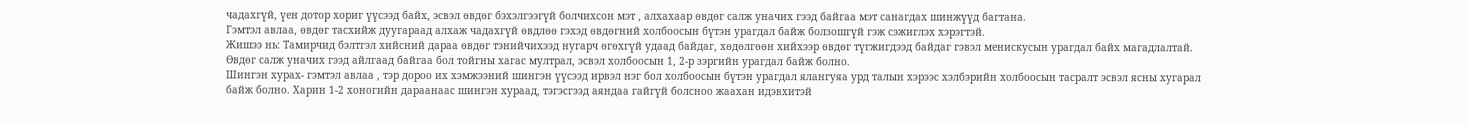чадахгүй, үен дотор хориг үүсээд байх, эсвэл өвдөг бэхэлгээгүй болчихсон мэт , алхахаар өвдөг салж уначих гээд байгаа мэт санагдах шинжүүд багтана.
Гэмтэл авлаа, өвдөг тасхийж дуугараад алхаж чадахгүй өвдлөө гэхэд өвдөгний холбоосын бүтэн урагдал байж болзошгүй гэж сэжиглэх хэрэгтэй.
Жишээ нь: Тамирчид бэлтгэл хийсний дараа өвдөг тэнийчихээд нугарч өгөхгүй удаад байдаг, хөдөлгөөн хийхээр өвдөг түгжигдээд байдаг гэвэл менискусын урагдал байх магадлалтай.
Өвдөг салж уначих гээд айлгаад байгаа бол тойгны хагас мултрал, эсвэл холбоосын 1, 2-р зэргийн урагдал байж болно.
Шингэн хурах- гэмтэл авлаа , тэр дороо их хэмжээний шингэн үүсээд ирвэл нэг бол холбоосын бүтэн урагдал ялангуяа урд талын хэрээс хэлбэрийн холбоосын тасралт эсвэл ясны хугарал байж болно. Харин 1-2 хоногийн дараанаас шингэн хураад, тэгэсгээд аяндаа гайгүй болсноо жаахан идэвхитэй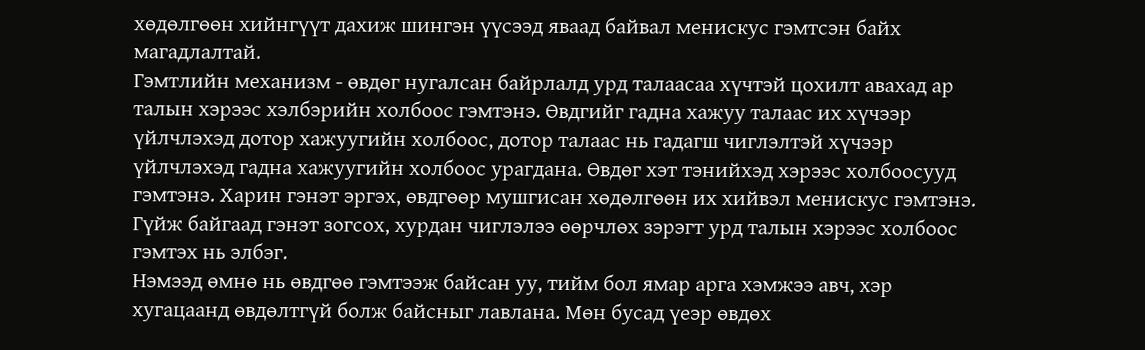хөдөлгөөн хийнгүүт дахиж шингэн үүсээд яваад байвал менискус гэмтсэн байх магадлалтай.
Гэмтлийн механизм - өвдөг нугалсан байрлалд урд талаасаа хүчтэй цохилт авахад ар талын хэрээс хэлбэрийн холбоос гэмтэнэ. Өвдгийг гадна хажуу талаас их хүчээр үйлчлэхэд дотор хажуугийн холбоос, дотор талаас нь гадагш чиглэлтэй хүчээр үйлчлэхэд гадна хажуугийн холбоос урагдана. Өвдөг хэт тэнийхэд хэрээс холбоосууд гэмтэнэ. Харин гэнэт эргэх, өвдгөөр мушгисан хөдөлгөөн их хийвэл менискус гэмтэнэ. Гүйж байгаад гэнэт зогсох, хурдан чиглэлээ өөрчлөх зэрэгт урд талын хэрээс холбоос гэмтэх нь элбэг.
Нэмээд өмнө нь өвдгөө гэмтээж байсан уу, тийм бол ямар арга хэмжээ авч, хэр хугацаанд өвдөлтгүй болж байсныг лавлана. Мөн бусад үеэр өвдөх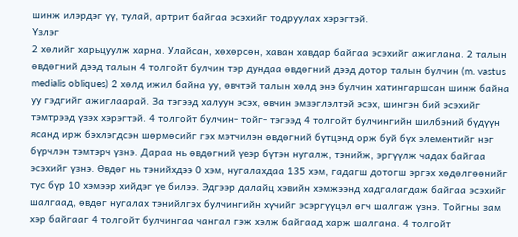шинж илэрдэг үү, тулай, артрит байгаа эсэхийг тодруулах хэрэгтэй.
Үзлэг
2 хөлийг харьцуулж харна. Улайсан, хөхөрсөн, хаван хавдар байгаа эсэхийг ажиглана. 2 талын өвдөгний дээд талын 4 толгойт булчин тэр дундаа өвдөгний дээд дотор талын булчин (m. vastus medialis obliques) 2 хөлд ижил байна уу, өвчтэй талын хөлд энэ булчин хатингаршсан шинж байна уу гэдгийг ажиглаарай. За тэгээд халуун эсэх, өвчин эмзэглэлтэй эсэх, шингэн бий эсэхийг тэмтрээд үзэх хэрэгтэй. 4 толгойт булчин- тойг- тэгээд 4 толгойт булчингийн шилбэний бүдүүн ясанд ирж бэхлэгдсэн шөрмөсийг гэх мэтчилэн өвдөгний бүтцэнд орж буй бүх элементийг нэг бүрчлэн тэмтэрч үзнэ. Дараа нь өвдөгний үеэр бүтэн нугалж, тэнийж, эргүүлж чадах байгаа эсэхийг үзнэ. Өвдөг нь тэнийхдээ 0 хэм, нугалахдаа 135 хэм, гадагш дотогш эргэх хөдөлгөөнийг тус бүр 10 хэмээр хийдэг үе билээ. Эдгээр далайц хэвийн хэмжээнд хадгалагдаж байгаа эсэхийг шалгаад, өвдөг нугалах тэнийлгэх булчингийн хүчийг эсэргүүцэл өгч шалгаж үзнэ. Тойгны зам хэр байгааг 4 толгойт булчингаа чангал гэж хэлж байгаад харж шалгана. 4 толгойт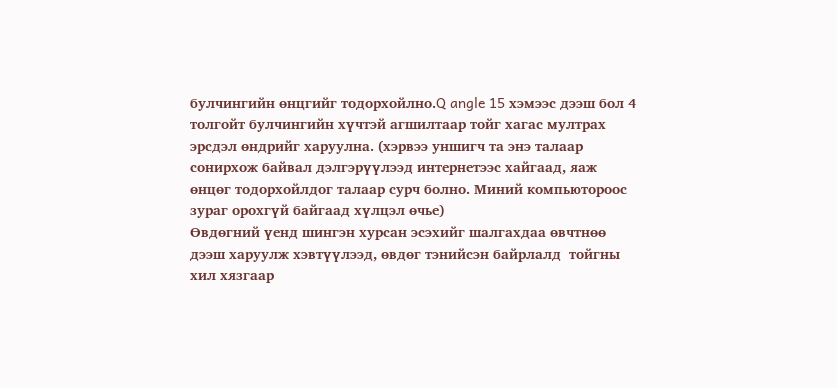булчингийн өнцгийг тодорхойлно.Q angle 15 хэмээс дээш бол 4 толгойт булчингийн хүчтэй агшилтаар тойг хагас мултрах эрсдэл өндрийг харуулна. (хэрвээ уншигч та энэ талаар сонирхож байвал дэлгэрүүлээд интернетээс хайгаад, яаж өнцөг тодорхойлдог талаар сурч болно. Миний компьютороос зураг орохгүй байгаад хүлцэл өчье)
Өвдөгний үенд шингэн хурсан эсэхийг шалгахдаа өвчтнөө дээш харуулж хэвтүүлээд, өвдөг тэнийсэн байрлалд  тойгны хил хязгаар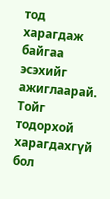тод харагдаж байгаа эсэхийг ажиглаарай. Тойг тодорхой харагдахгүй бол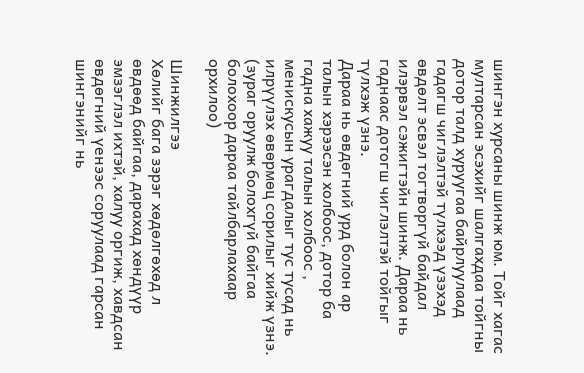шингэн хурсаны шинж юм. Тойг хагас мултарсан эсэхийг шалгахдаа тойгны дотор талд хуруугаа байрлуулаад гадагш чиглэлтэй түлхээд үзэхэд өвдөлт эсвэл тогтворгүй байдал илэрвэл сэжигтэйн шинж. Дараа нь гаднаас дотогш чиглэлтэй тойгыг түлхэж үзнэ.
Дараа нь өвдөгний урд болон ар талын хэрээсэн холбоос, дотор ба гадна хажуу талын холбоос , менискусын урагдалыг тус тусад нь илрүүлэх өвөрмөц сорилыг хийж үзнэ. (зураг оруулж болохгүй байгаа болохоор дараа тайлбарлахаар орхилоо)

Шинжилгээ
Хөлийг бага зэрэг хөдөлгөхөд л өвдөөд байгаа, дарахад хөндүүр эмзэглэл ихтэй, халуу оргиж, хавдсан өвдөгний үенээс соруулаад гарсан шингэнийг нь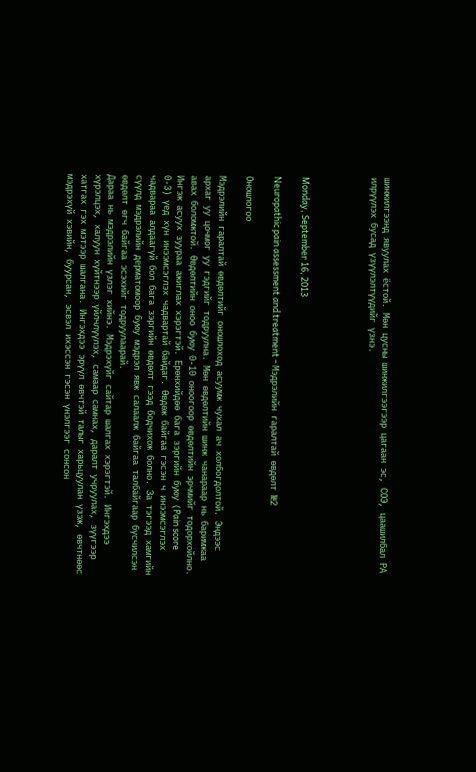шинжилгээнд явуулах ёстой. Мөн цусны шинжилгээгээр цагаан эс, СОЭ, цаашилбал РА илрүүлэх бусад үзүүлэлтүүдийг үзнэ.




Monday, September 16, 2013

Neuropathic pain assessment and treatment - Мэдрэлийн гаралтай өвдөлт №2

Оношлогоо

Мэдрэлийн гаралтай өвдөлтийг оношлоход асуумж чухал ач холбогдолтой. Эндээс архаг уу цочмог уу гэдгийг тодруулна. Мөн өвдөлтийн шинж чанараар нь баримжаа авах боломжтой. Өвдөлтийн оноо буюу 0-10 оноогоор өвдөлтийн эрчмийг тодорхойлно. Ингэж асуух зуураа ажиглах хэрэгтэй. Ерөнхийдөө бага зэргийн буюу (Pain score 0-3) үед хүн инээмсэглэх чадвартай байдаг. Өвдөж байгаа гэсэн ч инээмсэглэх чадвараа алдаагүй бол бага зэргийн өвдөлт гээд бодчихож болно. За тэгээд хамгийн сүүлд мэдрэлийн дерматомоор буюу мэдрэл явж салаалж байгаа талбайгаар бүсчилсэн өвдөлт өгч байгаа эсэхийг тодруулаарай.
Дараа нь мэдрэлийн үзлэг хийнэ. Мэдрэхүйг сайтар шалгах хэрэгтэй. Ингэхдээ хүрэлцэх, халуун хүйтнээр үйлчлүүлэх, самаар самнах, даралт учруулах, зүүгээр хатгах гэх мэтээр шалгана. Ингэхдээ эрүүл өвчтэй талыг харьцуулан үзэж, өвчтнөөс мэдрэхүй хэвийн, буурсан, эсвэл ихэссэн гэсэн үнэлгээг сонсон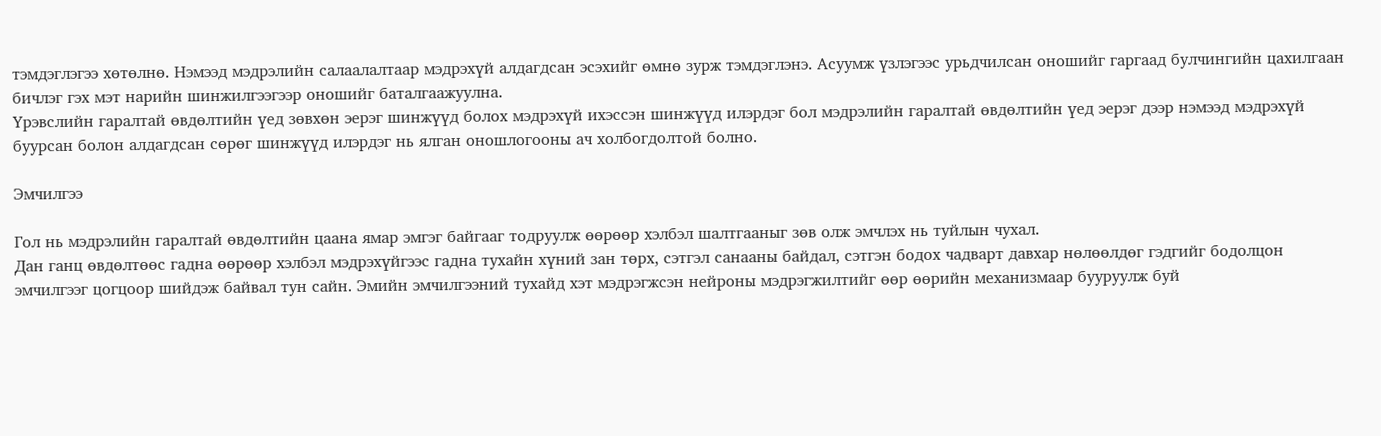тэмдэглэгээ хөтөлнө. Нэмээд мэдрэлийн салаалалтаар мэдрэхүй алдагдсан эсэхийг өмнө зурж тэмдэглэнэ. Асуумж үзлэгээс урьдчилсан оношийг гаргаад булчингийн цахилгаан бичлэг гэх мэт нарийн шинжилгээгээр оношийг баталгаажуулна.
Үрэвслийн гаралтай өвдөлтийн үед зөвхөн эерэг шинжүүд болох мэдрэхүй ихэссэн шинжүүд илэрдэг бол мэдрэлийн гаралтай өвдөлтийн үед эерэг дээр нэмээд мэдрэхүй буурсан болон алдагдсан сөрөг шинжүүд илэрдэг нь ялган оношлогооны ач холбогдолтой болно.

Эмчилгээ

Гол нь мэдрэлийн гаралтай өвдөлтийн цаана ямар эмгэг байгааг тодруулж өөрөөр хэлбэл шалтгааныг зөв олж эмчлэх нь туйлын чухал.
Дан ганц өвдөлтөөс гадна өөрөөр хэлбэл мэдрэхүйгээс гадна тухайн хүний зан төрх, сэтгэл санааны байдал, сэтгэн бодох чадварт давхар нөлөөлдөг гэдгийг бодолцон эмчилгээг цогцоор шийдэж байвал тун сайн. Эмийн эмчилгээний тухайд хэт мэдрэгжсэн нейроны мэдрэгжилтийг өөр өөрийн механизмаар бууруулж буй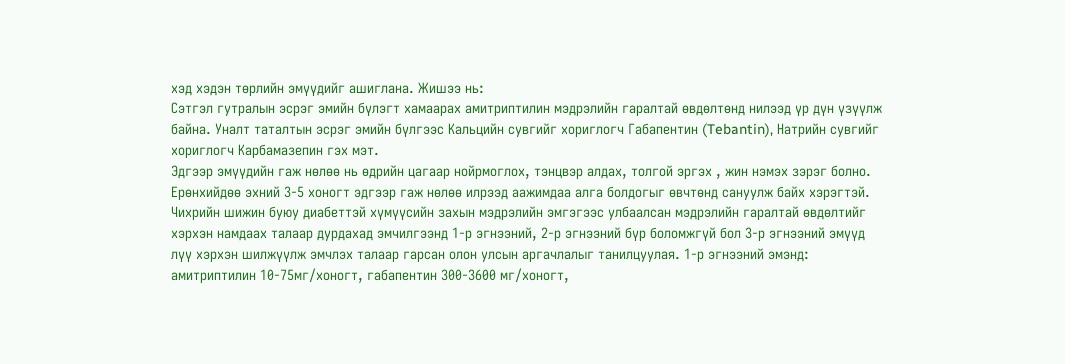хэд хэдэн төрлийн эмүүдийг ашиглана. Жишээ нь:
Сэтгэл гутралын эсрэг эмийн бүлэгт хамаарах амитриптилин мэдрэлийн гаралтай өвдөлтөнд нилээд үр дүн үзүүлж байна. Уналт таталтын эсрэг эмийн бүлгээс Кальцийн сувгийг хориглогч Габапентин (Tebantin), Натрийн сувгийг хориглогч Карбамазепин гэх мэт.
Эдгээр эмүүдийн гаж нөлөө нь өдрийн цагаар нойрмоглох, тэнцвэр алдах, толгой эргэх , жин нэмэх зэрэг болно. Ерөнхийдөө эхний 3-5 хоногт эдгээр гаж нөлөө илрээд аажимдаа алга болдогыг өвчтөнд сануулж байх хэрэгтэй.
Чихрийн шижин буюу диабеттэй хүмүүсийн захын мэдрэлийн эмгэгээс улбаалсан мэдрэлийн гаралтай өвдөлтийг хэрхэн намдаах талаар дурдахад эмчилгээнд 1-р эгнээний, 2-р эгнээний бүр боломжгүй бол 3-р эгнээний эмүүд лүү хэрхэн шилжүүлж эмчлэх талаар гарсан олон улсын аргачлалыг танилцуулая. 1-р эгнээний эмэнд: амитриптилин 10-75мг/хоногт, габапентин 300-3600 мг/хоногт,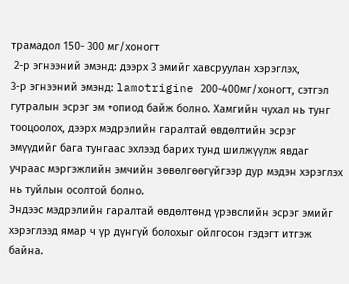трамадол 150- 300 мг/хоногт
 2-р эгнээний эмэнд: дээрх 3 эмийг хавсруулан хэрэглэх,
3-р эгнээний эмэнд: lamotrigine 200-400мг/хоногт, сэтгэл гутралын эсрэг эм +опиод байж болно. Хамгийн чухал нь тунг тооцоолох, дээрх мэдрэлийн гаралтай өвдөлтийн эсрэг эмүүдийг бага тунгаас эхлээд барих тунд шилжүүлж явдаг учраас мэргэжлийн эмчийн зөвөлгөөгүйгээр дур мэдэн хэрэглэх нь туйлын осолтой болно.
Эндээс мэдрэлийн гаралтай өвдөлтөнд үрэвслийн эсрэг эмийг хэрэглээд ямар ч үр дүнгүй болохыг ойлгосон гэдэгт итгэж байна.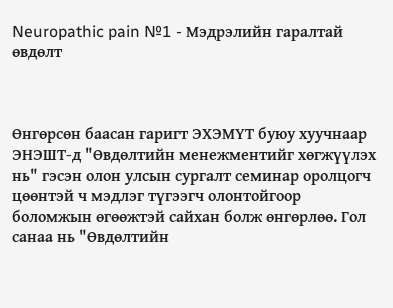Neuropathic pain №1 - Мэдрэлийн гаралтай өвдөлт



Өнгөрсөн баасан гаригт ЭХЭМҮТ буюу хуучнаар ЭНЭШТ-д "Өвдөлтийн менежментийг хөгжүүлэх нь" гэсэн олон улсын сургалт семинар оролцогч цөөнтэй ч мэдлэг түгээгч олонтойгоор боломжын өгөөжтэй сайхан болж өнгөрлөө. Гол санаа нь "Өвдөлтийн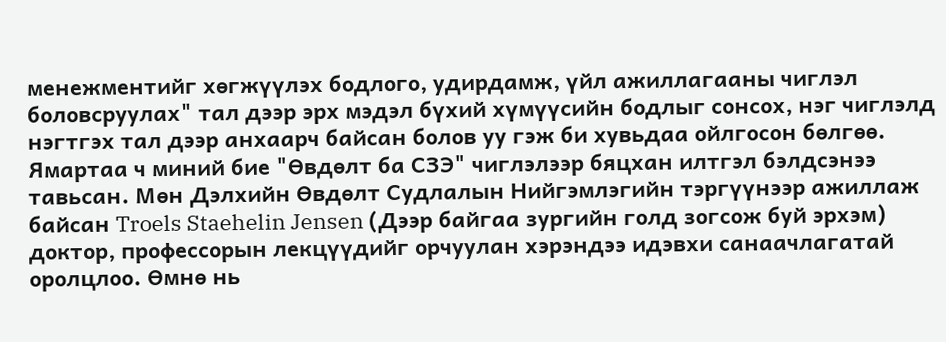менежментийг хөгжүүлэх бодлого, удирдамж, үйл ажиллагааны чиглэл боловсруулах" тал дээр эрх мэдэл бүхий хүмүүсийн бодлыг сонсох, нэг чиглэлд нэгтгэх тал дээр анхаарч байсан болов уу гэж би хувьдаа ойлгосон бөлгөө. Ямартаа ч миний бие "Өвдөлт ба СЗЭ" чиглэлээр бяцхан илтгэл бэлдсэнээ тавьсан. Мөн Дэлхийн Өвдөлт Судлалын Нийгэмлэгийн тэргүүнээр ажиллаж байсан Troels Staehelin Jensen (Дээр байгаа зургийн голд зогсож буй эрхэм) доктор, профессорын лекцүүдийг орчуулан хэрэндээ идэвхи санаачлагатай оролцлоо. Өмнө нь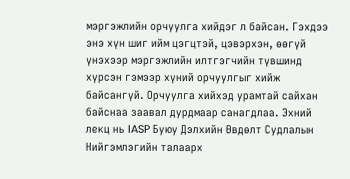мэргэжлийн орчуулга хийдэг л байсан. Гэхдээ энэ хүн шиг ийм цэгцтэй, цэвэрхэн, өөгүй үнэхээр мэргэжлийн илтгэгчийн түвшинд хүрсэн гэмээр хүний орчуулгыг хийж байсангүй. Орчуулга хийхэд урамтай сайхан байснаа заавал дурдмаар санагдлаа. Эхний лекц нь IASP Буюу Дэлхийн Өвдөлт Судлалын Нийгэмлэгийн талаарх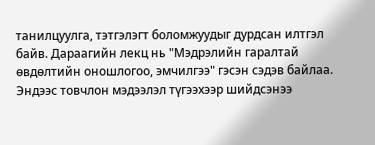танилцуулга, тэтгэлэгт боломжуудыг дурдсан илтгэл байв. Дараагийн лекц нь "Мэдрэлийн гаралтай өвдөлтийн оношлогоо, эмчилгээ" гэсэн сэдэв байлаа. Эндээс товчлон мэдээлэл түгээхээр шийдсэнээ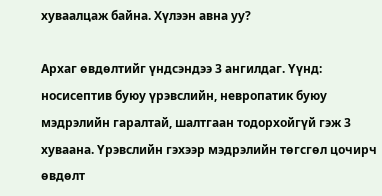хуваалцаж байна. Хүлээн авна уу?

Архаг өвдөлтийг үндсэндээ 3 ангилдаг. Үүнд:  носисептив буюу үрэвслийн, невропатик буюу мэдрэлийн гаралтай, шалтгаан тодорхойгүй гэж 3 хуваана. Үрэвслийн гэхээр мэдрэлийн төгсгөл цочирч өвдөлт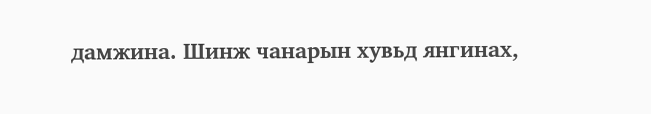дамжина. Шинж чанарын хувьд янгинах,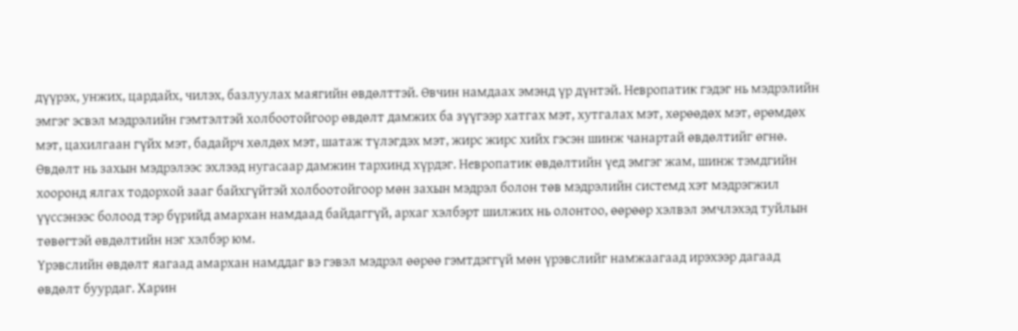дүүрэх, унжих, цардайх, чилэх, базлуулах маягийн өвдөлттэй. Өвчин намдаах эмэнд үр дүнтэй. Невропатик гэдэг нь мэдрэлийн эмгэг эсвэл мэдрэлийн гэмтэлтэй холбоотойгоор өвдөлт дамжих ба зүүгээр хатгах мэт, хутгалах мэт, хөрөөдөх мэт, өрөмдөх мэт, цахилгаан гүйх мэт, бадайрч хөлдөх мэт, шатаж түлэгдэх мэт, жирс жирс хийх гэсэн шинж чанартай өвдөлтийг өгнө. Өвдөлт нь захын мэдрэлээс эхлээд нугасаар дамжин тархинд хүрдэг. Невропатик өвдөлтийн үед эмгэг жам, шинж тэмдгийн хооронд ялгах тодорхой зааг байхгүйтэй холбоотойгоор мөн захын мэдрэл болон төв мэдрэлийн системд хэт мэдрэгжил үүссэнээс болоод тэр бүрийд амархан намдаад байдаггүй, архаг хэлбэрт шилжих нь олонтоо, өөрөөр хэлвэл эмчлэхэд туйлын төвөгтэй өвдөлтийн нэг хэлбэр юм.
Үрэвслийн өвдөлт яагаад амархан намддаг вэ гэвэл мэдрэл өөрөө гэмтдэггүй мөн үрэвслийг намжаагаад ирэхээр дагаад өвдөлт буурдаг. Харин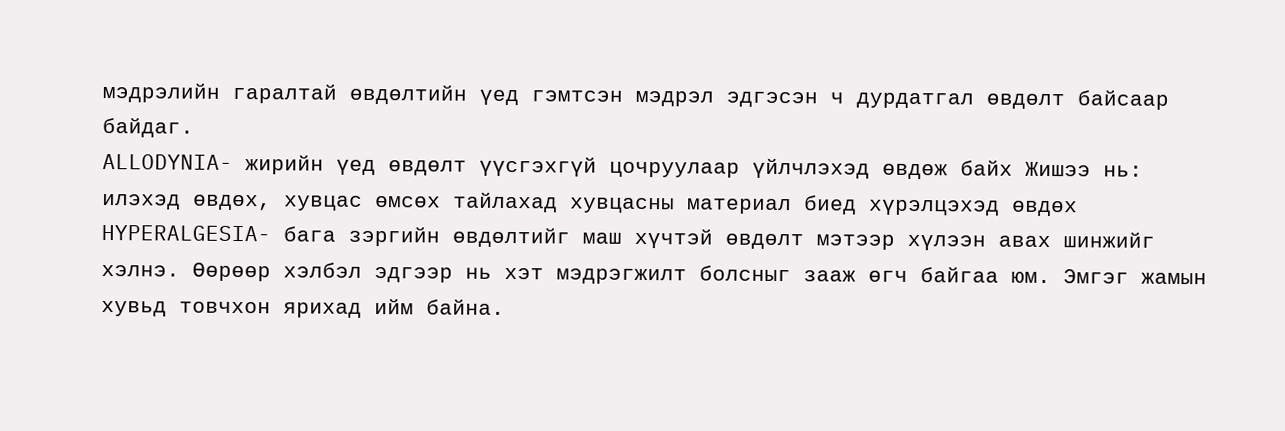мэдрэлийн гаралтай өвдөлтийн үед гэмтсэн мэдрэл эдгэсэн ч дурдатгал өвдөлт байсаар байдаг.
ALLODYNIA- жирийн үед өвдөлт үүсгэхгүй цочруулаар үйлчлэхэд өвдөж байх Жишээ нь: илэхэд өвдөх, хувцас өмсөх тайлахад хувцасны материал биед хүрэлцэхэд өвдөх
HYPERALGESIA- бага зэргийн өвдөлтийг маш хүчтэй өвдөлт мэтээр хүлээн авах шинжийг хэлнэ. Өөрөөр хэлбэл эдгээр нь хэт мэдрэгжилт болсныг зааж өгч байгаа юм. Эмгэг жамын хувьд товчхон ярихад ийм байна.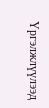Үргэлжлүүлээд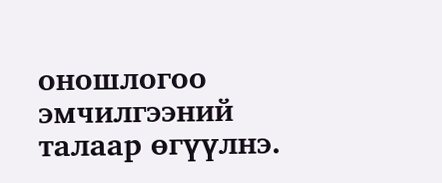оношлогоо эмчилгээний талаар өгүүлнэ.